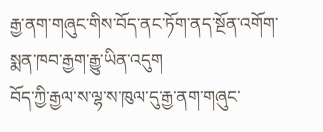རྒྱ་ནག་གཞུང་གིས་བོད་ནང་ཏོག་ནད་སྔོན་འགོག་སྨན་ཁབ་རྒྱག་རྒྱུ་ཡིན་འདུག
བོད་ཀྱི་རྒྱལ་ས་ལྷ་ས་ཁུལ་དུ་རྒྱ་ནག་གཞུང་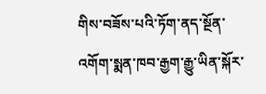གིས་བཟོས་པའི་ཏོག་ནད་སྔོན་འགོག་སྨན་ཁབ་རྒྱག་རྒྱུ་ཡིན་སྐོར་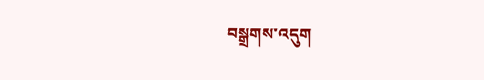བསྒྲགས་འདུག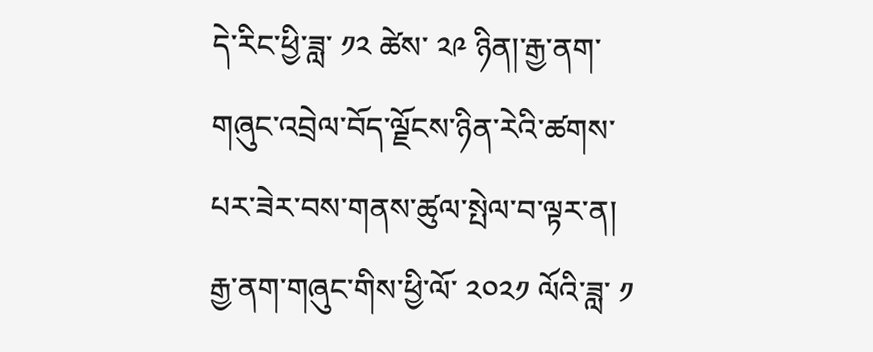དེ་རིང་ཕྱི་ཟླ་ ༡༢ ཚེས་ ༢༩ ཉིན།་རྒྱ་ནག་གཞུང་འབྲེལ་བོད་ལྗོངས་ཉིན་རེའི་ཚགས་པར་ཟེར་བས་གནས་ཚུལ་སྤེལ་བ་ལྟར་ན། རྒྱ་ནག་གཞུང་གིས་ཕྱི་ལོ་ ༢༠༢༡ ལོའི་ཟླ་ ༡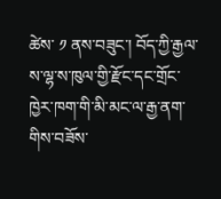ཚེས་ ༡ ནས་བཟུང་། བོད་ཀྱི་རྒྱལ་ས་ལྷ་ས་ཁུལ་གྱི་རྫོང་དང་གྲོང་ཁྱེར་ཁག་གི་མི་མང་ལ་རྒྱ་ནག་གིས་བཟོས་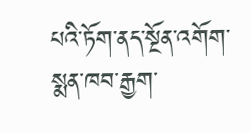པའི་ཏོག་ནད་སྔོན་འགོག་སྨན་ཁབ་རྒྱག་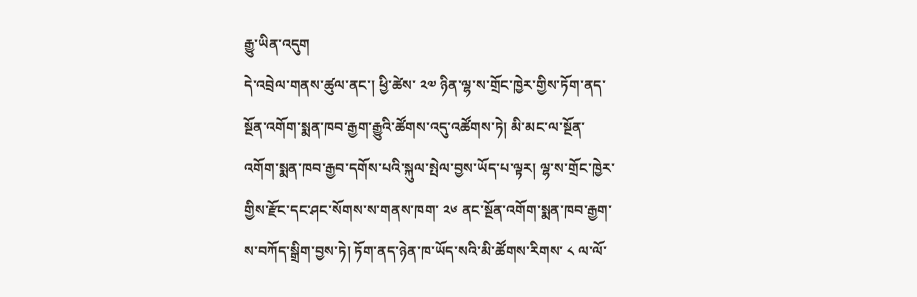རྒྱུ་ཡིན་འདུག
དེ་འབྲེལ་གནས་ཚུལ་ནང་། ཕྱི་ཚེས་ ༢༧ ཉིན་ལྷ་ས་གྲོང་ཁྱེར་གྱིས་ཏོག་ནད་སྔོན་འགོག་སྨན་ཁབ་རྒྱག་རྒྱུའི་ཚོགས་འདུ་འཚོགས་ཏེ། མི་མང་ལ་སྔོན་འགོག་སྨན་ཁབ་རྒྱབ་དགོས་པའི་སྐུལ་སྤེལ་བྱས་ཡོད་པ་ལྟར། ལྷ་ས་གྲོང་ཁྱེར་གྱིས་རྫོང་དང་ཤང་སོགས་ས་གནས་ཁག་ ༢༦ ནང་སྔོན་འགོག་སྨན་ཁབ་རྒྱག་ས་བཀོད་སྒྲིག་བྱས་ཏེ། ཏོག་ནད་ཉེན་ཁ་ཡོད་སའི་མི་ཚོགས་རིགས་ ༨ ལ་ལོ་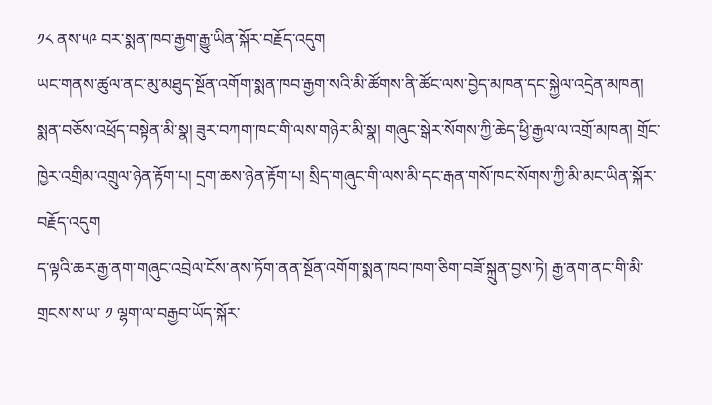༡༨ ནས་༥༩ བར་སྨན་ཁབ་རྒྱག་རྒྱུ་ཡིན་སྐོར་བརྗོད་འདུག
ཡང་གནས་ཚུལ་ནང་མུ་མཐུད་སྔོན་འགོག་སྨན་ཁབ་རྒྱག་སའི་མི་ཚོགས་ནི་ཚོང་ལས་བྱེད་མཁན་དང་སྐྱེལ་འདྲེན་མཁན། སྨན་བཅོས་འཕྲོད་བསྟེན་མི་སྣ། ཟུར་བཀག་ཁང་གི་ལས་གཉེར་མི་སྣ། གཞུང་སྒེར་སོགས་ཀྱི་ཆེད་ཕྱི་རྒྱལ་ལ་འགྲོ་མཁན། གྲོང་ཁྱེར་འགྲིམ་འགྲུལ་ཉེན་རྟོག་པ། དྲག་ཆས་ཉེན་རྟོག་པ། སྲིད་གཞུང་གི་ལས་མི་དང་རྒན་གསོ་ཁང་སོགས་ཀྱི་མི་མང་ཡིན་སྐོར་བརྗོད་འདུག
ད་ལྟའི་ཆར་རྒྱ་ནག་གཞུང་འབྲེལ་ངོས་ནས་ཏོག་ནན་སྔོན་འགོག་སྨན་ཁབ་ཁག་ཅིག་བཟོ་སྐྲུན་བྱས་ཏེ། རྒྱ་ནག་ནང་གི་མི་གྲངས་ས་ཡ་ ༡ ལྷག་ལ་བརྒྱབ་ཡོད་སྐོར་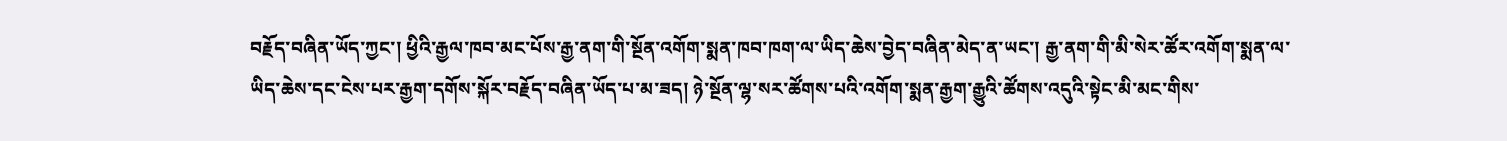བརྗོད་བཞིན་ཡོད་ཀྱང་། ཕྱིའི་རྒྱལ་ཁབ་མང་པོས་རྒྱ་ནག་གི་སྔོན་འགོག་སྨན་ཁབ་ཁག་ལ་ཡིད་ཆེས་བྱེད་བཞིན་མེད་ན་ཡང་། རྒྱ་ནག་གི་མི་སེར་ཚོར་འགོག་སྨན་ལ་ཡིད་ཆེས་དང་ངེས་པར་རྒྱག་དགོས་སྐོར་བརྗོད་བཞིན་ཡོད་པ་མ་ཟད། ཉེ་སྔོན་ལྷ་སར་ཚོགས་པའི་འགོག་སྨན་རྒྱག་རྒྱུའི་ཚོགས་འདུའི་སྟེང་མི་མང་གིས་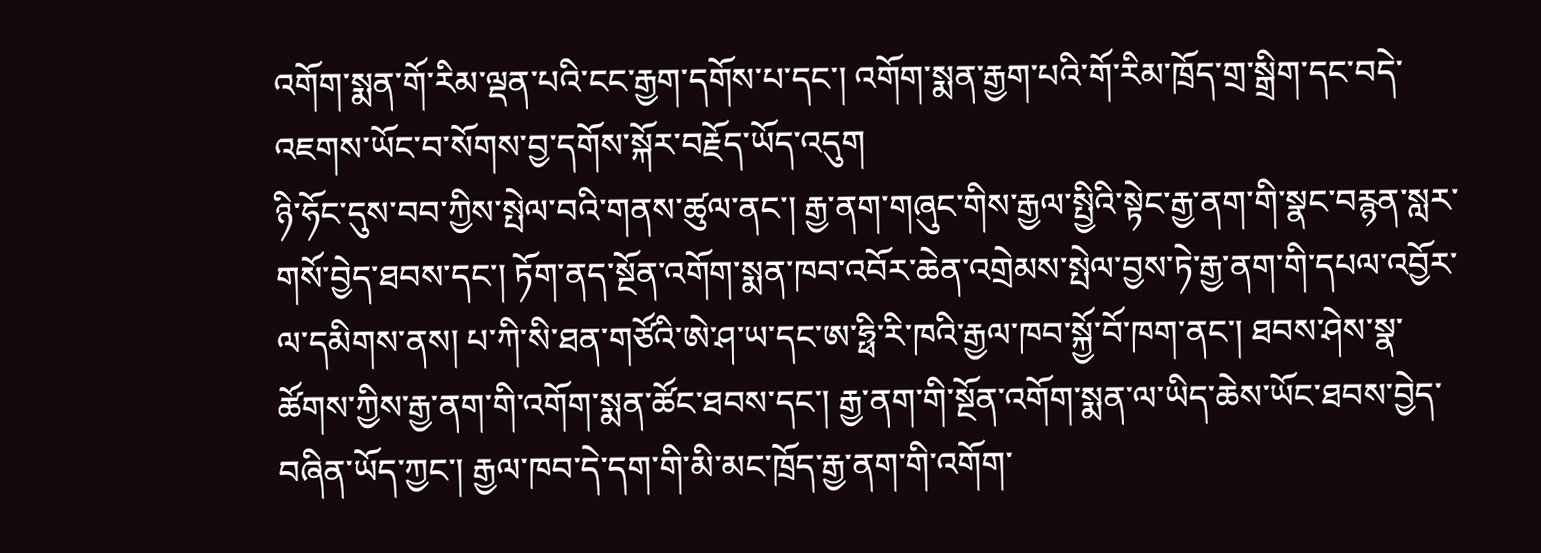འགོག་སྨན་གོ་རིམ་ལྡན་པའི་ངང་རྒྱག་དགོས་པ་དང་། འགོག་སྨན་རྒྱག་པའི་གོ་རིམ་ཁྲོད་གྲ་སྒྲིག་དང་བདེ་འཇགས་ཡོང་བ་སོགས་བྱ་དགོས་སྐོར་བརྗོད་ཡོད་འདུག
ཉི་ཧོང་དུས་བབ་ཀྱིས་སྤེལ་བའི་གནས་ཚུལ་ནང་། རྒྱ་ནག་གཞུང་གིས་རྒྱལ་སྤྱིའི་སྟེང་རྒྱ་ནག་གི་སྣང་བརྙན་སླར་གསོ་བྱེད་ཐབས་དང་། ཏོག་ནད་སྔོན་འགོག་སྨན་ཁབ་འབོར་ཆེན་འགྲེམས་སྤེལ་བྱས་ཏེ་རྒྱ་ནག་གི་དཔལ་འབྱོར་ལ་དམིགས་ནས། པ་ཀི་སི་ཐན་གཙོའི་ཨེ་ཤ་ཡ་དང་ཨ་ཧྥི་རི་ཁའི་རྒྱལ་ཁབ་སྐྱོ་བོ་ཁག་ནང་། ཐབས་ཤེས་སྣ་ཚོགས་ཀྱིས་རྒྱ་ནག་གི་འགོག་སྨན་ཚོང་ཐབས་དང་། རྒྱ་ནག་གི་སྔོན་འགོག་སྨན་ལ་ཡིད་ཆེས་ཡོང་ཐབས་བྱེད་བཞིན་ཡོད་ཀྱང་། རྒྱལ་ཁབ་དེ་དག་གི་མི་མང་ཁྲོད་རྒྱ་ནག་གི་འགོག་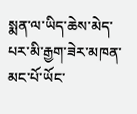སྨན་ལ་ཡིད་ཆེས་མེད་པར་མི་རྒྱག་ཟེར་མཁན་མང་པོ་ཡོང་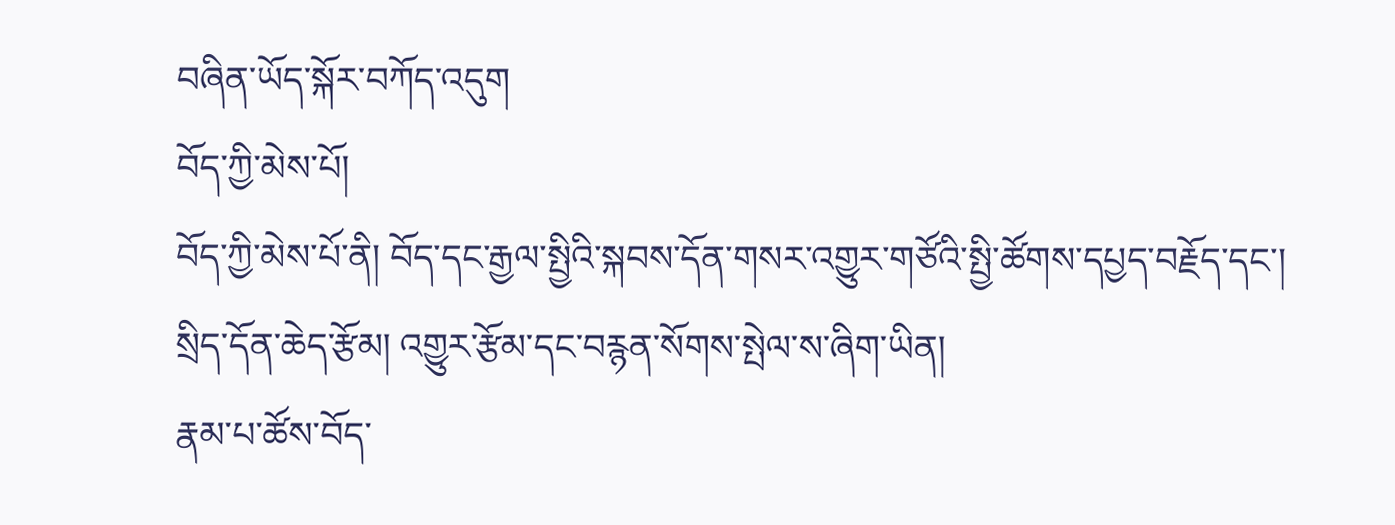བཞིན་ཡོད་སྐོར་བཀོད་འདུག
བོད་ཀྱི་མེས་པོ།
བོད་ཀྱི་མེས་པོ་ནི། བོད་དང་རྒྱལ་སྤྱིའི་སྐབས་དོན་གསར་འགྱུར་གཙོའི་སྤྱི་ཚོགས་དཔྱད་བརྗོད་དང་། སྲིད་དོན་ཆེད་རྩོམ། འགྱུར་རྩོམ་དང་བརྙན་སོགས་སྤེལ་ས་ཞིག་ཡིན།
རྣམ་པ་ཚོས་བོད་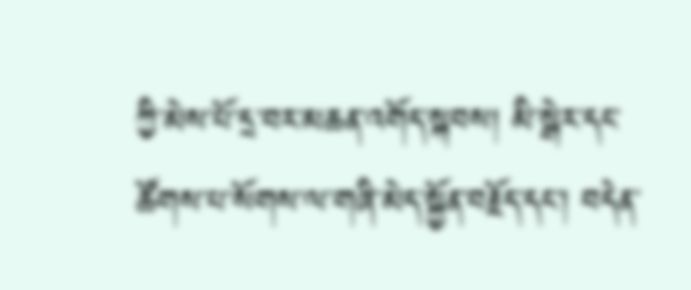ཀྱི་མེས་པོ་དྲ་བར་མཆན་འགོད་སྐབས། མི་སྒེར་དང་ཚོགས་པ་སོགས་ལ་གཞི་མེད་སྐྱོན་བརྗོད་དང་། བདེན་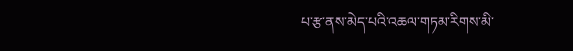པ་རྩ་ནས་མེད་པའི་འཆལ་གཏམ་རིགས་མི་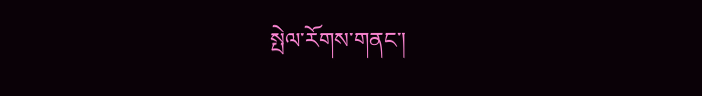སྤེལ་རོགས་གནང་།